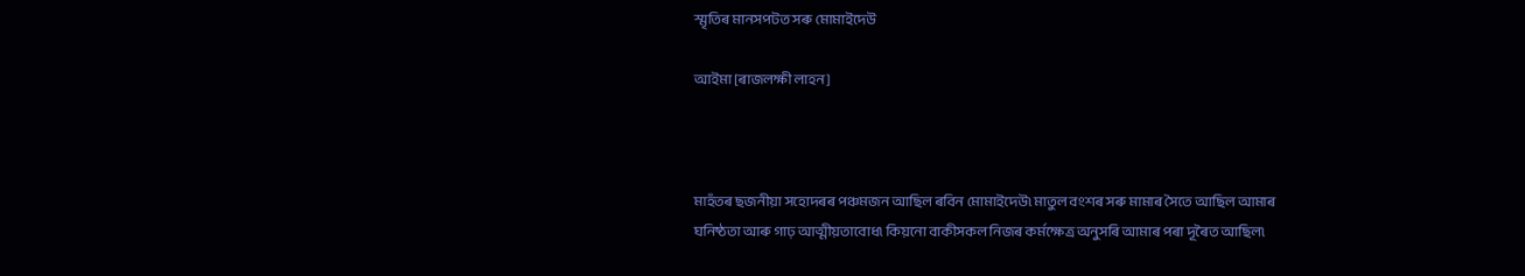স্মৃতিৰ মানসপটত সৰু মোমাইদেউ

আইমা [ৰাজলক্ষী লাহন]



মাহঁতৰ ছজনীয়া সহোদৰৰ পঞ্চমজন আছিল ৰবিন মোমাইদেউ৷ মাতুল বংশৰ সৰু মামাৰ সৈতে আছিল আমাৰ ঘনিষ্ঠতা আৰু গাঢ় আত্মীয়তাবোধ৷ কিয়নো বাকীসকল নিজৰ কৰ্মক্ষেত্ৰ অনুসৰি আমাৰ পৰা দূৰৈত আছিল৷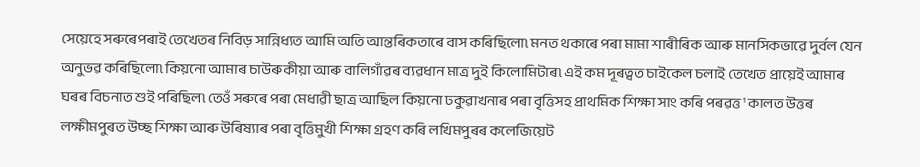সেয়েহে সৰুৰেপৰাই তেখেতৰ নিবিড় সান্নিধ্যত আমি অতি আন্তৰিকতাৰে বাস কৰিছিলো৷ মনত থকাৰে পৰা মামা শাৰীৰিক আৰু মানসিকভাৱে দুৰ্বল যেন অনুভৱ কৰিছিলো৷ কিয়নো আমাৰ চাউৰুকীয়া আৰু বালিগাঁৱৰ ব্যৱধান মাত্ৰ দুই কিলোমিটাৰ৷ এই কম দূৰত্বত চাইকেল চলাই তেখেত প্ৰায়েই আমাৰ ঘৰৰ বিচনাত শুই পৰিছিল৷ তেওঁ সৰুৰে পৰা মেধাৱী ছাত্ৰ আছিল কিয়নো ঢকুৱাখনাৰ পৰা বৃত্তিসহ প্ৰাথমিক শিক্ষা সাং কৰি পৰৱত্ত¹ কালত উত্তৰ লক্ষীমপুৰত উচ্ছ শিক্ষা আৰু উৰিষ্যাৰ পৰা বৃত্তিমুখী শিক্ষা গ্ৰহণ কৰি লখিমপুৰৰ কলেজিয়েট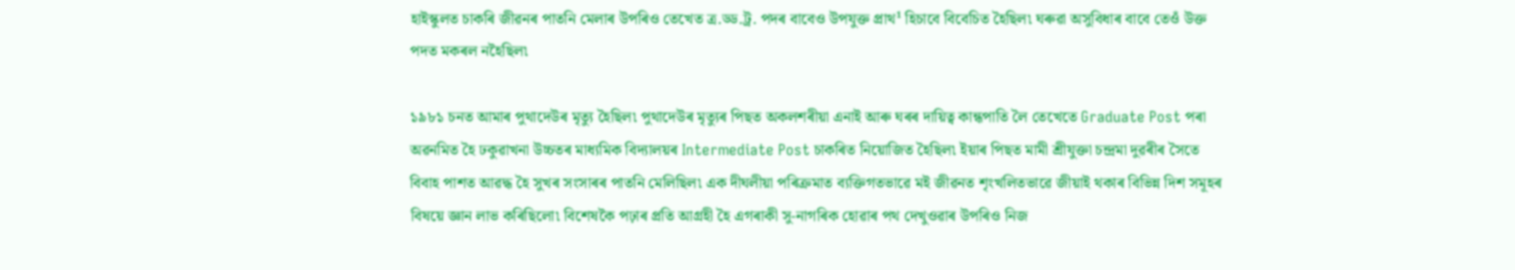হাইস্কুলত চাকৰি জীৱনৰ পাতনি মেলাৰ উপৰিও তেখেত ত্ৰ.ড্ড.ট্ৰ. পদৰ বাবেও উপযুক্ত প্ৰাথ¹ হিচাবে বিবেচিত হৈছিল৷ ঘৰুৱা অসুবিধাৰ বাবে তেওঁ উক্ত পদত মকৰল নহৈছিল৷

১৯৮১ চনত আমাৰ পুথাদেউৰ মৃত্যু হৈছিল৷ পুথাদেউৰ মৃত্যুৰ পিছত অকলশৰীয়া এনাই আৰু ঘৰৰ দায়িত্ব কান্ধপাতি লৈ তেখেতে Graduate Post পৰা অৱনমিত হৈ ঢকুৱাখনা উচ্চতৰ মাধ্যমিক বিদ্যালয়ৰ Intermediate Post চাকৰিত নিয়োজিত হৈছিল৷ ইয়াৰ পিছত মামী শ্ৰীযুক্তা চন্দ্ৰমা দুৱৰীৰ সৈতে বিবাহ পাশত আৱদ্ধ হৈ সুখৰ সংসাৰৰ পাতনি মেলিছিল৷ এক দীঘলীয়া পৰিক্ৰমাত ব্যক্তিগতভাৱে মই জীৱনত শৃংখলিতভাৱে জীয়াই থকাৰ বিভিন্ন দিশ সমূহৰ বিষয়ে জ্ঞান লাভ কৰিছিলো৷ বিশেষকৈ পঢ়াৰ প্ৰতি আগ্ৰহী হৈ এগৰাকী সু-নাগৰিক হোৱাৰ পথ দেখুওৱাৰ উপৰিও নিজ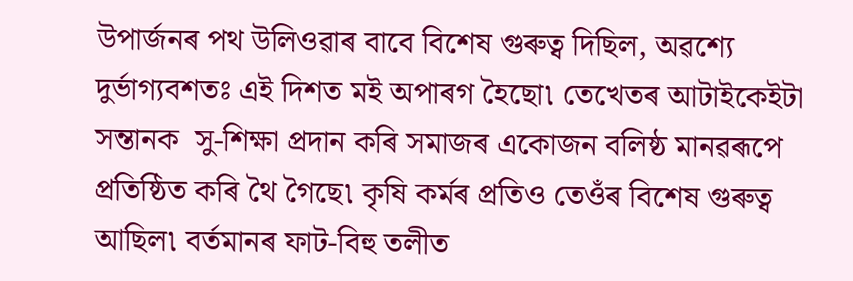উপাৰ্জনৰ পথ উলিওৱাৰ বাবে বিশেষ গুৰুত্ব দিছিল, অৱশ্যে দুৰ্ভাগ্যবশতঃ এই দিশত মই অপাৰগ হৈছো৷ তেখেতৰ আটাইকেইটা সন্তানক  সু-শিক্ষা প্ৰদান কৰি সমাজৰ একোজন বলিষ্ঠ মানৱৰূপে প্ৰতিষ্ঠিত কৰি থৈ গৈছে৷ কৃষি কৰ্মৰ প্ৰতিও তেওঁৰ বিশেষ গুৰুত্ব আছিল৷ বৰ্তমানৰ ফাট-বিহু তলীত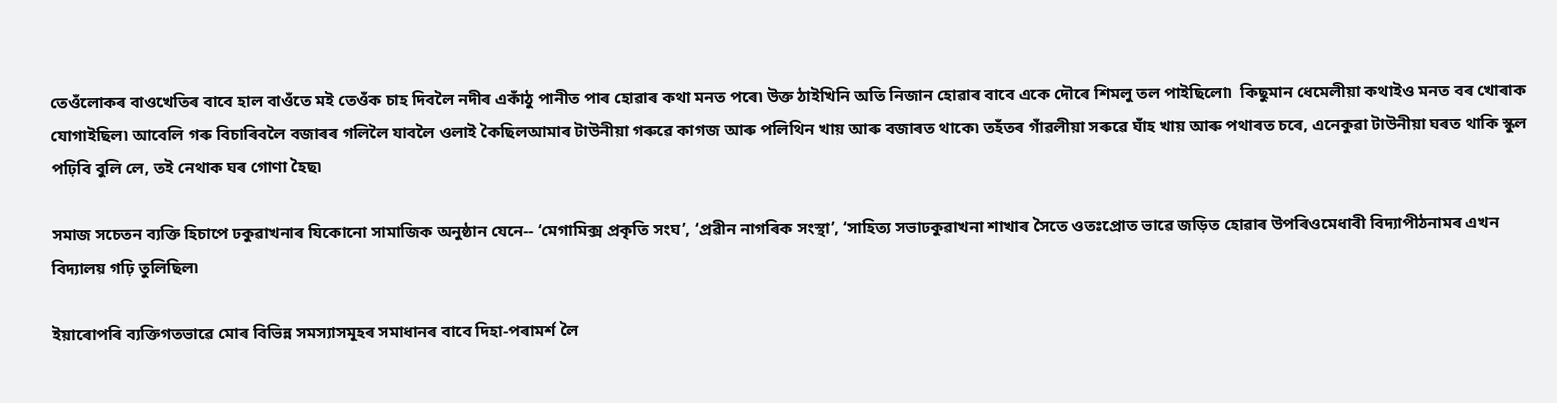তেওঁলোকৰ বাওখেতিৰ বাবে হাল বাওঁতে মই তেওঁক চাহ দিবলৈ নদীৰ একাঁঠু পানীত পাৰ হোৱাৰ কথা মনত পৰে৷ উক্ত ঠাইখিনি অতি নিজান হোৱাৰ বাবে একে দৌৰে শিমলু তল পাইছিলো৷  কিছুমান ধেমেলীয়া কথাইও মনত বৰ খোৰাক যোগাইছিল৷ আবেলি গৰু বিচাৰিবলৈ বজাৰৰ গলিলৈ যাবলৈ ওলাই কৈছিলআমাৰ টাউনীয়া গৰুৱে কাগজ আৰু পলিথিন খায় আৰু বজাৰত থাকে৷ তহঁতৰ গাঁৱলীয়া সৰুৱে ঘাঁহ খায় আৰু পথাৰত চৰে, এনেকুৱা টাউনীয়া ঘৰত থাকি স্কুল পঢ়িবি বুলি লে, তই নেথাক ঘৰ গোণা হৈছ৷

সমাজ সচেতন ব্যক্তি হিচাপে ঢকুৱাখনাৰ যিকোনো সামাজিক অনুষ্ঠান যেনে-- ‘মেগামিক্স প্ৰকৃতি সংঘ’, ‘প্ৰৱীন নাগৰিক সংস্থা’, ‘সাহিত্য সভাঢকুৱাখনা শাখাৰ সৈতে ওতঃপ্ৰোত ভাৱে জড়িত হোৱাৰ উপৰিওমেধাবী বিদ্যাপীঠনামৰ এখন বিদ্যালয় গঢ়ি তুলিছিল৷

ইয়াৰোপৰি ব্যক্তিগতভাৱে মোৰ বিভিন্ন সমস্যাসমূহৰ সমাধানৰ বাবে দিহা-পৰামৰ্শ লৈ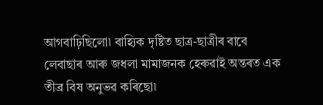আগবাঢ়িছিলো৷ বাহ্যিক দৃষ্টিত ছাত্ৰ-ছাত্ৰীৰ বাবে লেবাছাৰ আৰু জধলা মামাজনক হেৰুৱাই অন্তৰত এক তীব্ৰ বিষ অনুভৱ কৰিছো৷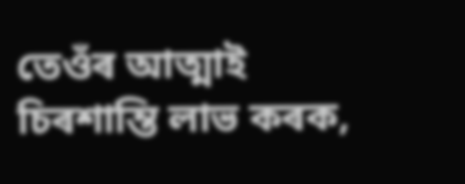তেওঁৰ আত্মাই চিৰশান্তি লাভ কৰক,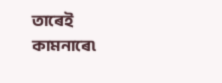তাৰেই কামনাৰে৷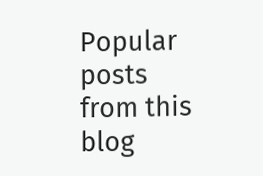Popular posts from this blog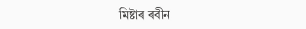মিষ্টাৰ ৰবীন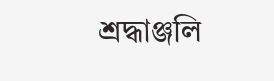শ্ৰদ্ধাঞ্জলি